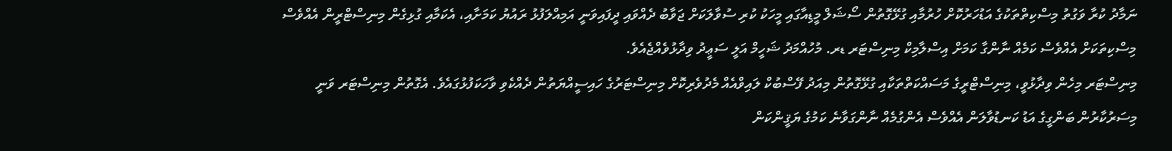ނަމާދު ކުރާ ވަގުތު މިސްކިތްތަކުގެ އަޑުހަރުކޮށް ހުރުމާއި ގުޅޭގޮތުން ސޯޝަލް މީޑިއާގައި މީހަކު ކުރި ސުވާލަކަށް ޖަވާބު ދެއްވައި ދީފައިވަނީ އަމިއްލަފުޅު ރައުޔު ކަމަށާއި، އެކަމާއި ގުޅިގެން މިނިސްޓްރީން އެއްވެސް މިސްކިތަކަށް އެއްވެސް ކަމެއް ނާންގާ ކަމަށް އިސްލާމިކް މިނިސްޓަރ ޑރ. މުހުއްމަދު ޝަހީމް އަލީ ސަޢީދު ވިދާޅުވެއްޖެއެވެ.
މިނިސްޓަރ މިހެން ވިދާޅުވީ، މިނިސްޓްރީގެ މަސައްކަތްތަކާއި ގުޅޭގޮތުން މިއަދު ފޭސްބުކް ލައިވްއެއް މެދުވެރިކޮށް މިނިސްޓަރުގެ ހައިސީއްޔަތުން ދެއްކެވި ވާހަކަފުޅުގައެވެ. އެގޮތުން މިނިސްޓަރ ވަނީ މިސަރުކާރުން ބަންގީގެ އަޑު ކަނޑުވާލަން އެއްވެސް އެންގުމެއް ނާންގަވާނެ ކަމުގެ ޔަޤީންކަން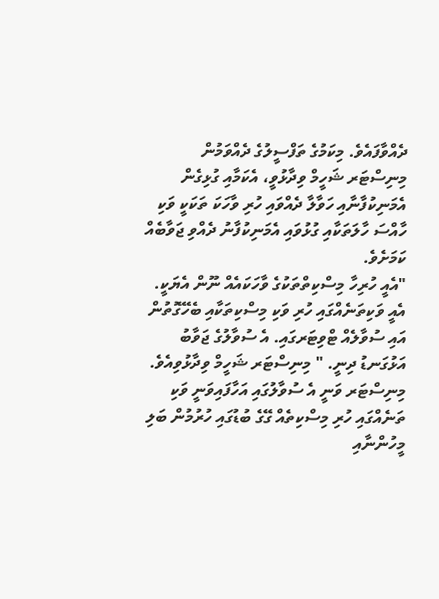ދެއްވާފައެވެ. މިކަމުގެ ތަފްސީލުގެ ދެއްވަމުން މިނިސްޓަރ ޝަހީމް ވިދާޅުވީ، އެކަމާއި ގުޅިގެން އެމަނިކުފާނާއި ހަވާލާ ދެއްވައި ހުރި ވާހަކަ ތަކަކީ ވަކި ހާއްސަ ހާލަތަކާއި ގުޅުވައި އެމަނިކުފާނު ދެއްވި ޖަވާބެއް ކަމަށެވެ.
"އެއީ ހުރިހާ މިސްކިތްތަކުގެ ވާހަކައެއް ނޫން އެޔަކީ. އެއީ ވަކިތަނެއްގައި ހުރި ވަކި މިސްކިތަކާއި ބެހޭގޮތުން އައި ސުވާލެއް ޓްވިޓަރގައި. އެ ސުވާލުގެ ޖަވާބު އަޅުގަނޑު ދިނީ. " މިނިސްޓަރ ޝަހީމް ވިދާޅުވިއެވެ.
މިނިސްޓަރ ވަނީ އެ ސުވާލުގައި އަހާފައިވަނީ ވަކި ތަނެއްގައި ހުރި މިސްކިތެއް ގޭގެ ބުޑުގައި ހުރުމުން ބަލި މީހުންނާއި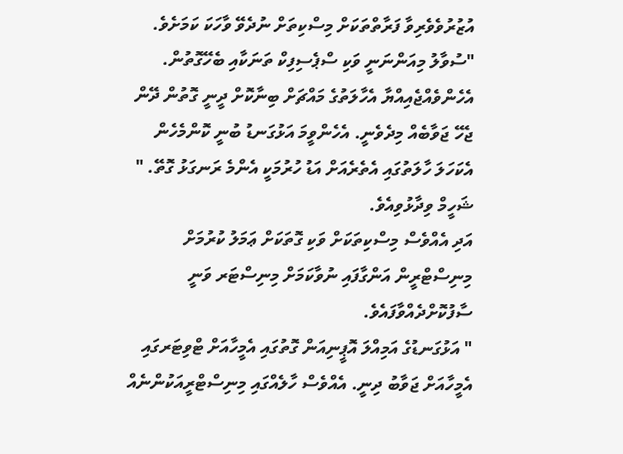އުޒުރުވެވެރިވާ ފަރާތްތަކަށް މިސްކިތަށް ނުދެވޭ ވާހަކަ ކަމަށެވެ.
"ސުވާލު މިއަންނަނީ ވަކި ސްޕެސިފިކް ތަނަކާއި ބެހޭގޮތުން. އެހެންވެއްޖެއިއްޔާ އެހާލަތުގެ މައްޗަށް ބިނާކޮށް ދީނީ ގޮތުން ދޭން ޖެހޭ ޖަވާބެއް މިދެވެނީ. އެހެންވީމަ އަޅުގަނޑު ބުނީ ކޮންމެހެން އެކަހަލަ ހާލަތުގައި އެތެރެއަށް އަޑު ހުރުމަކީ އެންމެ ރަނގަޅު ގޮތޭ. " ޝަހީމް ވިދާޅުވިއެވެ.
އަދި އެއްވެސް މިސްކިތަކަށް ވަކި ގޮތަކަށް ޢަމަލު ކުރުމަށް މިނިސްޓްރީން އަންގާފައި ނުވާކަމަށް މިނިސްޓަރ ވަނީ ސާފުކޮށްދެއްވާފައެވެ.
" އަޅުގަނޑުގެ އަމިއްލަ އޮޕީނިއަން ގޮތުގައި އެމީހާއަށް ޓްވިޓަރގައި އެމީހާއަށް ޖަވާބު ދިނީ. އެއްވެސް ހާލެއްގައި މިނިސްޓްރީއަކުންނެއް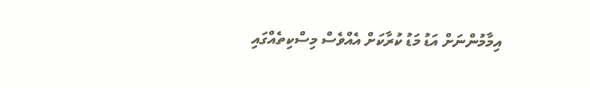އިމާމުންނަށް އަޑު މަޑު ކުރާކަށް އެއްވެސް މިސްކިތެއްގައި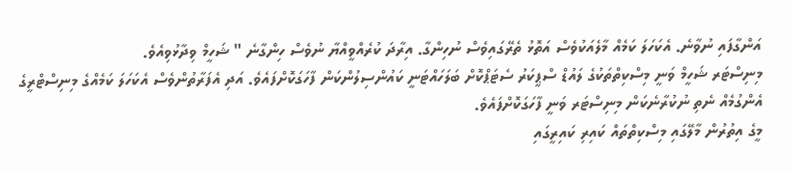އަންގާފައި ނުވާނެ. އެކަހަލަ ކަމެއް މާލެއަކުވެސް އަތޮޅު ތެރޭގައިވެސް ނުހިންގާ. އިރާދަ ކުރެއްވީއްޔާ ނުވެސް ހިންގާނެ " ޝަހީމް ވިދާޅުވިއެވެ.
މިނިސްޓަރ ޝަހީމް ވަނީ މިސްކިތްތަކުގެ ލައުޑް ސްޕީކަރު ސެޓަޕްކޮށް ބަލަހައްޓަނީ ކައުންސިލުންކަން ފާހަގަކޮށްފައެވެ. އަދި އެފަރާތުންވެސް އެކަހަލަ ކަމެއްގެ މިނިސްޓްރީގެ އެންގުމެއް ނެތި ނުކުރާނެކަން މިނިސްޓަރ ވަނީ ފާހަގަކޮށްފައެވެ.
މީގެ އިތުރުން މާލޭގައި މިސްކިތްތައް ކައިރި ކައިރީގައި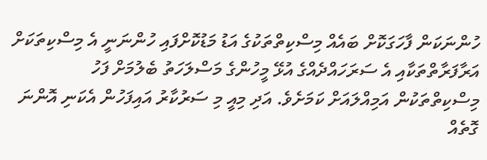ހުންނަކަން ފާހަގަކޮށް ބައެއް މިސްކިތްތަކުގެ އަޑު މަޑުކޮށްފައި ހުންނަނީ އެ މިސްކިތަކަށް އަރާފަރާތްތަކާއި އެ ސަރަހައްދެއްގެ އުޅޭ މީހުންގެ މަސްލަހަތު ބެލުމަށް ފަހު މިސްކިތްތަކުން އަމިއްލައަށް ކަމަށެވެ. އަދި މިއީ މި ސަރުކާރު އައިފަހުން އެކަނި އޮންނަ ގޮތެއް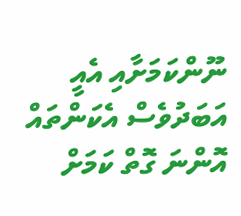ނޫންކަމަށާއި އެއީ އަބަދުވެސް އެކަންތައް އޮންނަ ގޮތް ކަމަށް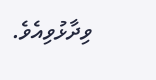ވިދާޅުވިއެވެ.